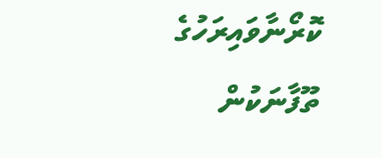ކޮރޯނާވައިރަހުގެ ތޫފާނަކުން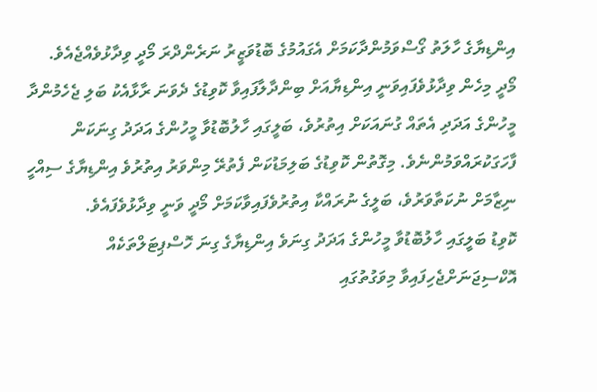އިންޑިޔާގެ ހާލަތު ގޯސްވަމުންދާކަމަށް އެގައުމުގެ ބޮޑުވަޒީރު ނަރެންދްރަ މޯދީ ވިދާޅުވެއްޖެއެވެ.
މޯދީ މިހެން ވިދާޅުވެފައިވަނީ އިންޑިޔާއަށް ބިންދާލާފައިވާ ކޮވިޑުގެ ދެވަނަ ރާޅާއެކު ބަލި ޖެހެމުންދާ މީހުންގެ އަދަދި އެތައް ގުނައަކަށް އިތުރުވެ، ބަލީގައި ހާލުބޮޑުވާ މީހުންގެ އަދަދު ގިނަކަން ފާހަގަކުރައްވަމުންނެވެ. މިގޮތުން ކޮވިޑުގެ ބަލިމަޑުކަން ފެތުރޭ މިންވަރު އިތުރުވެ އިންޑިޔާގެ ސިއްހީ ނިޒާމަށް ނުކަތާވަރުވެ، ބަލީގެ ނުރައްކާ އިތުރުވެފައިވާކަމަށް މޯދީ ވަނީ ވިދާޅުވެފައެވެ.
ކޮވިޑު ބަލީގައި ހާލުބޮޑުވާ މީހުންގެ އަދަދު ގިނަވެ އިންޑިޔާގެ ގިނަ ހޮސްޕިޓަލްތަކެއް އޮކްސިޖަނަށްޖެހިފައިވާ މިވަގުތުގައި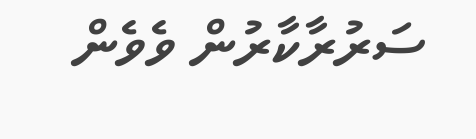ސަރުރާކާރުން ވެވެން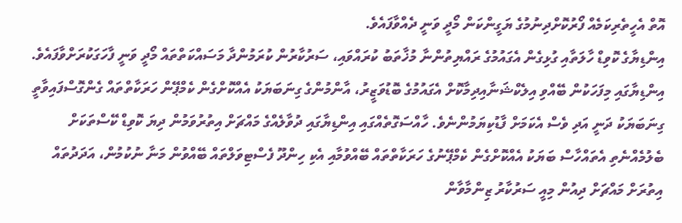އޮތް އެހީތެރިކަމެއް ފޯރުކޮށްދިނުމުގެ ޔަގީންކަން މޯދީ ވަނީ ދެއްވާފައެވެ.
އިންޑިޔާގެ ކޮވިޑް ހާލަތާއި ގުޅިގެން އެގައުމުގެ ރައްޔިތުންނާ މުޚާތަބު ކުރައްވައި، ސަރުކާރުން ކުރަމުންދާ މަސައްކަތްތައް މޯދީ ވަނީ ފާހަގަކުރަށްވާފައެވެ. އިންޑިޔާގައި މިފަހަކުން ބޭއްވި އިލެކްޝަނާއިދިމާކޮށް އެގައުމުގެ ބޮޑުވަޒީރު، އާންމުންގެ ގިނަބަޔަކު އެއްކޮށްގެން ކެމްޕޭން ހަރަކާތްތައް ގެންގޮސްފައިވާތީ ގިނަބަޔަކު ދަނީ އަދި ވެސް އެކަމަށް ފާޑުކިޔަމުންނެވެ. ހާއްސަގޮތެއްގައި އިންޑިޔާގައި ދުވާލެއްގެ މައްޗަށް އިތުރުވަމުން ދިޔަ ކޮވިޑް ކޭސްތަކަށް ބެލުމެއްނެތި އެތައްހާސް ބަޔަކު އެއްކޮށްގެން ކެމްޕޭނުގެ ހަރަކާތްތައް ބޭއްވުމާއި އެކި ހިންދޫ ފެސްޓިވަލްތައް ބޭއްވުން މަނާ ނުކުމުން، އަދަދުތައް އިތުރަށް މައްޗަށް ދިއުން މިއީ ސަރުކާރު ޒިންމާވާން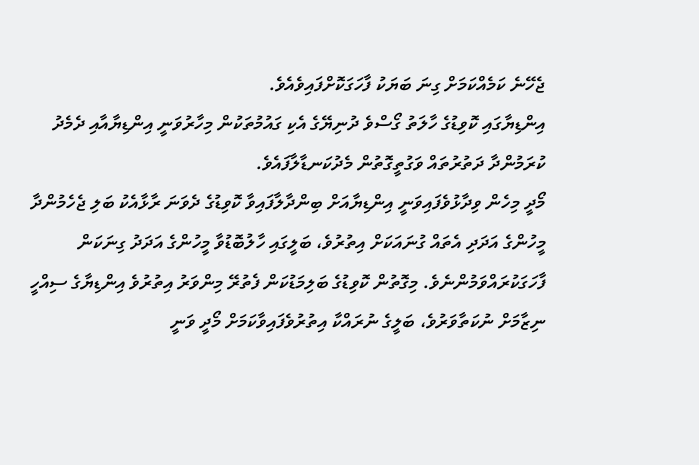ޖެހޭނެ ކަމެއްކަމަށް ގިނަ ބަޔަކު ފާހަގަކޮށްފައިވެއެވެ.
އިންޑިޔާގައި ކޮވިޑުގެ ހާލަތު ގޯސްވެ ދުނިޔޭގެ އެކި ގައުމުތަކުން މިހާރުވަނީ އިންޑިޔާއާއި ދެމެދު ކުރަމުންދާ ދަތުރުތައް ވަގުތީގޮތުން މެދުކަނޑާލާފައެވެ.
މޯދީ މިހެން ވިދާޅުވެފައިވަނީ އިންޑިޔާއަށް ބިންދާލާފައިވާ ކޮވިޑުގެ ދެވަނަ ރާޅާއެކު ބަލި ޖެހެމުންދާ މީހުންގެ އަދަދި އެތައް ގުނައަކަށް އިތުރުވެ، ބަލީގައި ހާލުބޮޑުވާ މީހުންގެ އަދަދު ގިނަކަން ފާހަގަކުރައްވަމުންނެވެ. މިގޮތުން ކޮވިޑުގެ ބަލިމަޑުކަން ފެތުރޭ މިންވަރު އިތުރުވެ އިންޑިޔާގެ ސިއްހީ ނިޒާމަށް ނުކަތާވަރުވެ، ބަލީގެ ނުރައްކާ އިތުރުވެފައިވާކަމަށް މޯދީ ވަނީ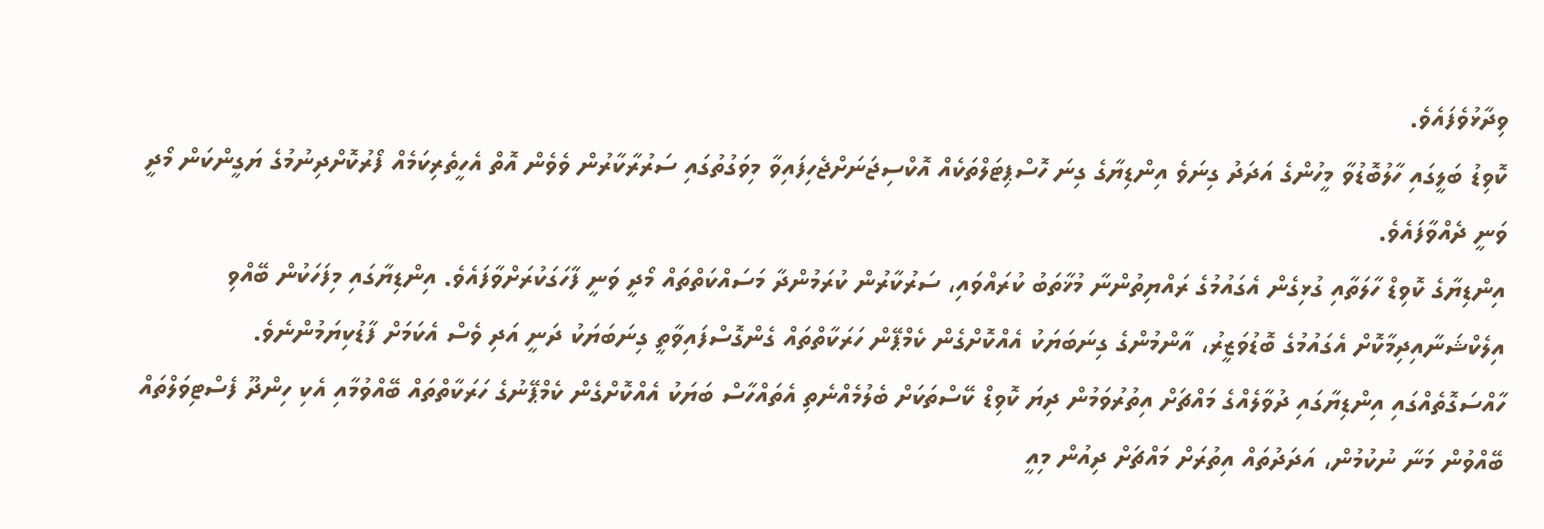ވިދާޅުވެފައެވެ.
ކޮވިޑު ބަލީގައި ހާލުބޮޑުވާ މީހުންގެ އަދަދު ގިނަވެ އިންޑިޔާގެ ގިނަ ހޮސްޕިޓަލްތަކެއް އޮކްސިޖަނަށްޖެހިފައިވާ މިވަގުތުގައި ސަރުރާކާރުން ވެވެން އޮތް އެހީތެރިކަމެއް ފޯރުކޮށްދިނުމުގެ ޔަގީންކަން މޯދީ ވަނީ ދެއްވާފައެވެ.
އިންޑިޔާގެ ކޮވިޑް ހާލަތާއި ގުޅިގެން އެގައުމުގެ ރައްޔިތުންނާ މުޚާތަބު ކުރައްވައި، ސަރުކާރުން ކުރަމުންދާ މަސައްކަތްތައް މޯދީ ވަނީ ފާހަގަކުރަށްވާފައެވެ. އިންޑިޔާގައި މިފަހަކުން ބޭއްވި އިލެކްޝަނާއިދިމާކޮށް އެގައުމުގެ ބޮޑުވަޒީރު، އާންމުންގެ ގިނަބަޔަކު އެއްކޮށްގެން ކެމްޕޭން ހަރަކާތްތައް ގެންގޮސްފައިވާތީ ގިނަބަޔަކު ދަނީ އަދި ވެސް އެކަމަށް ފާޑުކިޔަމުންނެވެ. ހާއްސަގޮތެއްގައި އިންޑިޔާގައި ދުވާލެއްގެ މައްޗަށް އިތުރުވަމުން ދިޔަ ކޮވިޑް ކޭސްތަކަށް ބެލުމެއްނެތި އެތައްހާސް ބަޔަކު އެއްކޮށްގެން ކެމްޕޭނުގެ ހަރަކާތްތައް ބޭއްވުމާއި އެކި ހިންދޫ ފެސްޓިވަލްތައް ބޭއްވުން މަނާ ނުކުމުން، އަދަދުތައް އިތުރަށް މައްޗަށް ދިއުން މިއީ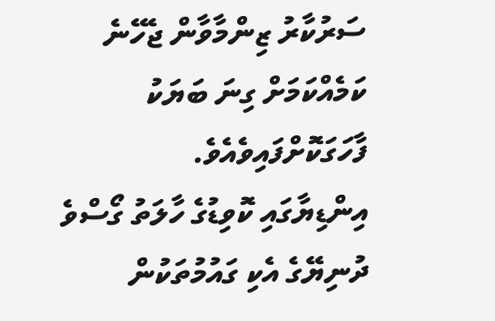ސަރުކާރު ޒިންމާވާން ޖެހޭނެ ކަމެއްކަމަށް ގިނަ ބަޔަކު ފާހަގަކޮށްފައިވެއެވެ.
އިންޑިޔާގައި ކޮވިޑުގެ ހާލަތު ގޯސްވެ ދުނިޔޭގެ އެކި ގައުމުތަކުން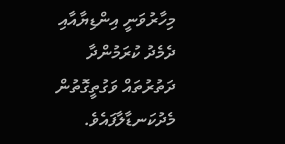މިހާރުވަނީ އިންޑިޔާއާއި ދެމެދު ކުރަމުންދާ ދަތުރުތައް ވަގުތީގޮތުން މެދުކަނޑާލާފައެވެ.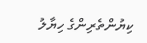ކިޔުންތެރިންގެ ހިޔާލު